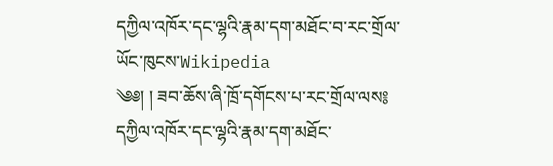དཀྱིལ་འཁོར་དང་ལྷའི་རྣམ་དག་མཐོང་བ་རང་གྲོལ་
ཡོང་ཁུངས་Wikipedia
༄༅། ། ཟབ་ཆོས་ཞི་ཁྲོ་དགོངས་པ་རང་གྲོལ་ལས༔ དཀྱིལ་འཁོར་དང་ལྷའི་རྣམ་དག་མཐོང་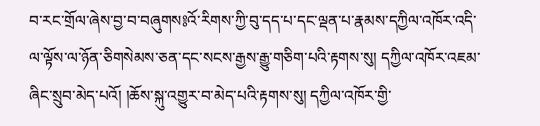བ་རང་གྲོལ་ཞེས་བྱ་བ་བཞུགས༔འོ་རིགས་ཀྱི་བུ་དད་པ་དང་ལྡན་པ་རྣམས་དཀྱིལ་འཁོར་འདི་ལ་ལྟོས་ལ་ཉོན་ཅིགསེམས་ཅན་དང་སངས་རྒྱས་རྒྱུ་གཅིག་པའི་རྟགས་སུ། དཀྱིལ་འཁོར་འཇམ་ཞིང་སྲུབ་མེད་པའོ། །ཆོས་སྐུ་འགྱུར་བ་མེད་པའི་རྟགས་སུ། དཀྱིལ་འཁོར་གྱི་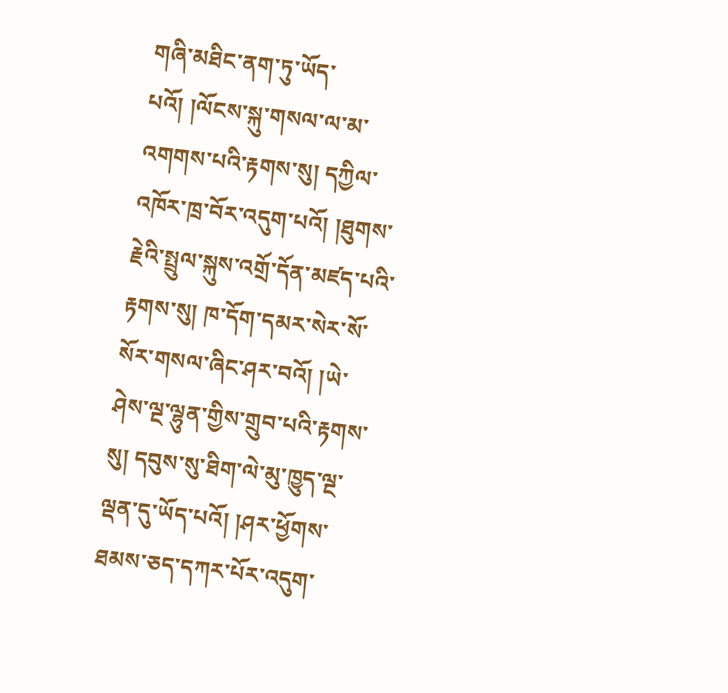གཞི་མཐིང་ནག་ཏུ་ཡོད་པའོ། །ལོངས་སྐུ་གསལ་ལ་མ་འགགས་པའི་རྟགས་སུ། དཀྱིལ་འཁོར་ཁྲ་བོར་འདུག་པའོ། །ཐུགས་རྗེའི་སྤྲུལ་སྐུས་འགྲོ་དོན་མཛད་པའི་རྟགས་སུ། ཁ་དོག་དམར་སེར་སོ་སོར་གསལ་ཞིང་ཤར་བའོ། །ཡེ་ཤེས་ལྔ་ལྷུན་གྱིས་གྲུབ་པའི་རྟགས་སུ། དབུས་སུ་ཐིག་ལེ་མུ་ཁྱུད་ལྔ་ལྡན་དུ་ཡོད་པའོ། །ཤར་ཕྱོགས་ཐམས་ཅད་དཀར་པོར་འདུག་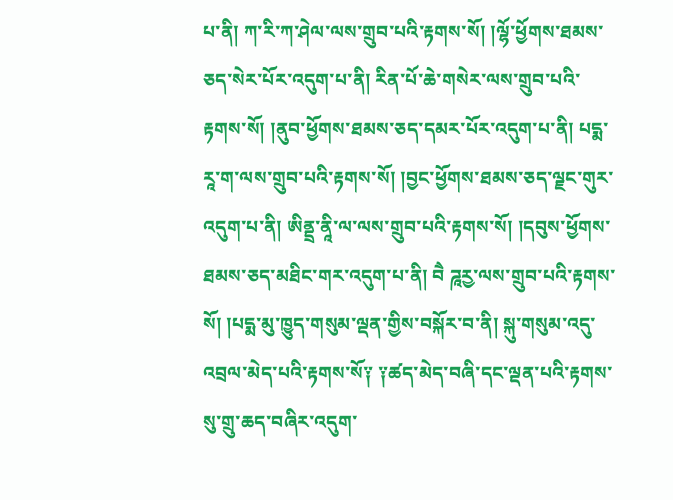པ་ནི། ཀ་རི་ཀ་ཤེལ་ལས་གྲུབ་པའི་རྟགས་སོ། །ལྷོ་ཕྱོགས་ཐམས་ཅད་སེར་པོར་འདུག་པ་ནི། རིན་པོ་ཆེ་གསེར་ལས་གྲུབ་པའི་རྟགས་སོ། །ནུབ་ཕྱོགས་ཐམས་ཅད་དམར་པོར་འདུག་པ་ནི། པདྨ་རཱ་ག་ལས་གྲུབ་པའི་རྟགས་སོ། །བྱང་ཕྱོགས་ཐམས་ཅད་ལྗང་གུར་འདུག་པ་ནི། ཨིནྡྲ་ནཱི་ལ་ལས་གྲུབ་པའི་རྟགས་སོ། །དབུས་ཕྱོགས་ཐམས་ཅད་མཐིང་གར་འདུག་པ་ནི། བཻ ཌཱཪྱ་ལས་གྲུབ་པའི་རྟགས་སོ། །པདྨ་མུ་ཁྱུད་གསུམ་ལྡན་གྱིས་བསྐོར་བ་ནི། སྐུ་གསུམ་འདུ་འབྲལ་མེད་པའི་རྟགས་སོ༑ ༑ཚད་མེད་བཞི་དང་ལྡན་པའི་རྟགས་སུ་གྲུ་ཆད་བཞིར་འདུག་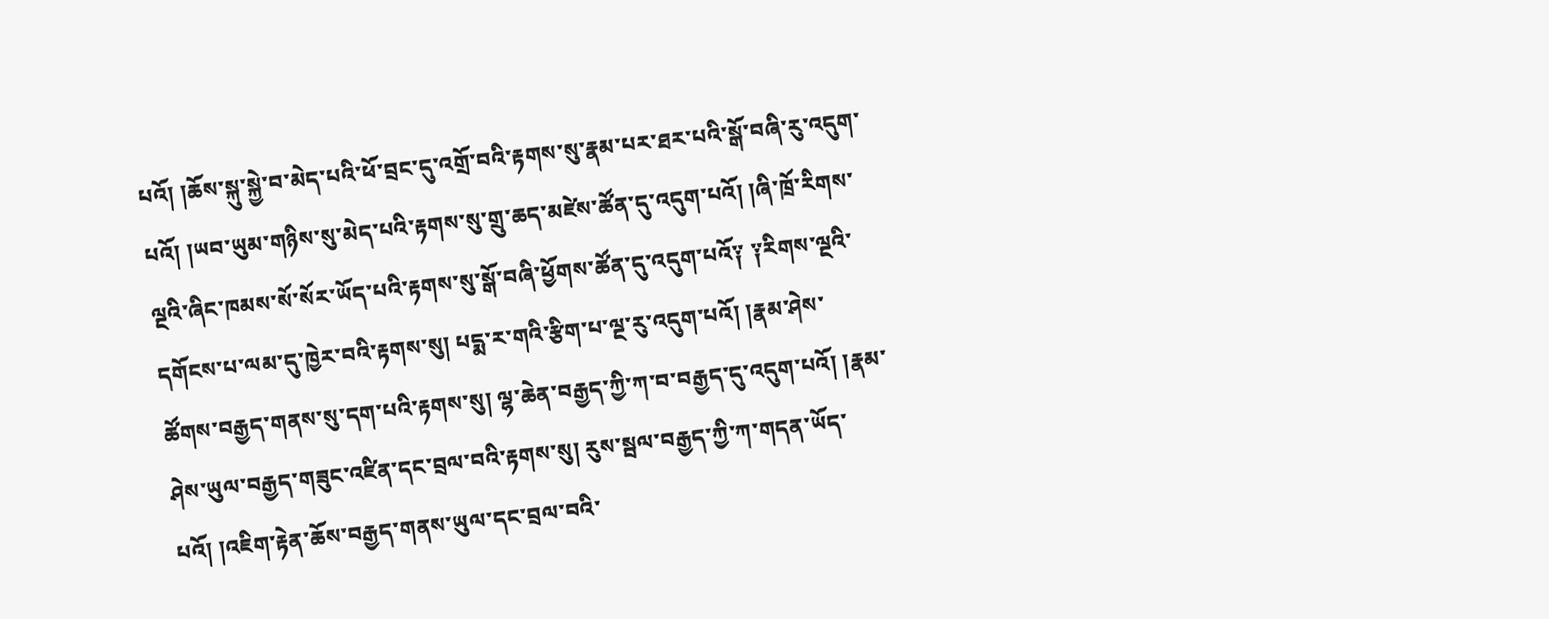པའོ། །ཆོས་སྐུ་སྐྱེ་བ་མེད་པའི་ཕོ་བྲང་དུ་འགྲོ་བའི་རྟགས་སུ་རྣམ་པར་ཐར་པའི་སྒོ་བཞི་རུ་འདུག་པའོ། །ཡབ་ཡུམ་གཉིས་སུ་མེད་པའི་རྟགས་སུ་གྲུ་ཆད་མཛེས་ཚོན་དུ་འདུག་པའོ། །ཞི་ཁྲོ་རིགས་ལྔའི་ཞིང་ཁམས་སོ་སོར་ཡོད་པའི་རྟགས་སུ་སྒོ་བཞི་ཕྱོགས་ཚོན་དུ་འདུག་པའོ༑ ༑རིགས་ལྔའི་དགོངས་པ་ལམ་དུ་ཁྱེར་བའི་རྟགས་སུ། པདྨ་ར་གའི་རྩིག་པ་ལྔ་རུ་འདུག་པའོ། །རྣམ་ཤེས་ཚོགས་བརྒྱད་གནས་སུ་དག་པའི་རྟགས་སུ། ལྷ་ཆེན་བརྒྱད་ཀྱི་ཀ་བ་བརྒྱད་དུ་འདུག་པའོ། །རྣམ་ཤེས་ཡུལ་བརྒྱད་གཟུང་འཛིན་དང་བྲལ་བའི་རྟགས་སུ། རུས་སྦལ་བརྒྱད་ཀྱི་ཀ་གདན་ཡོད་པའོ། །འཇིག་རྟེན་ཆོས་བརྒྱད་གནས་ཡུལ་དང་བྲལ་བའི་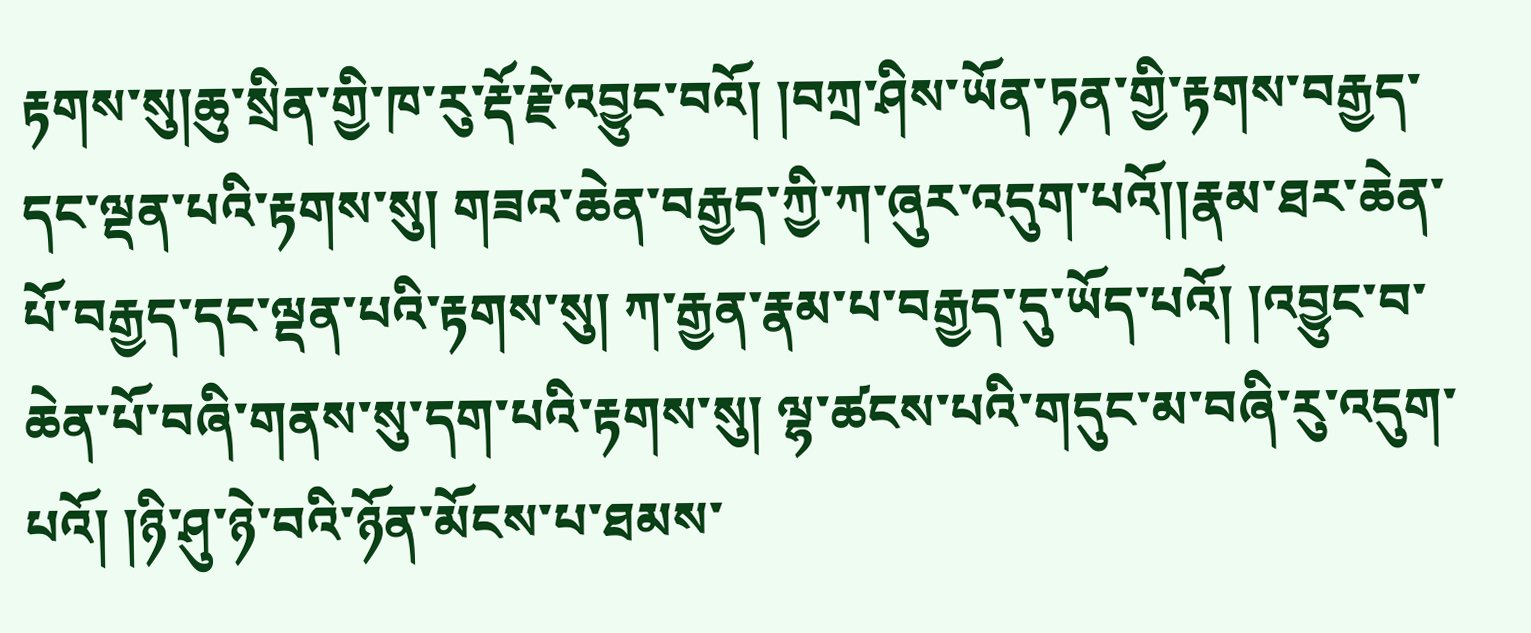རྟགས་སུ།ཆུ་སྲིན་གྱི་ཁ་རུ་རྡོ་རྗེ་འབྱུང་བའོ། །བཀྲ་ཤིས་ཡོན་ཏན་གྱི་རྟགས་བརྒྱད་དང་ལྡན་པའི་རྟགས་སུ། གཟའ་ཆེན་བརྒྱད་ཀྱི་ཀ་ཞུར་འདུག་པའོ།།རྣམ་ཐར་ཆེན་པོ་བརྒྱད་དང་ལྡན་པའི་རྟགས་སུ། ཀ་རྒྱན་རྣམ་པ་བརྒྱད་དུ་ཡོད་པའོ། །འབྱུང་བ་ཆེན་པོ་བཞི་གནས་སུ་དག་པའི་རྟགས་སུ། ལྷ་ཚངས་པའི་གདུང་མ་བཞི་རུ་འདུག་པའོ། །ཉི་ཤུ་ཉེ་བའི་ཉོན་མོངས་པ་ཐམས་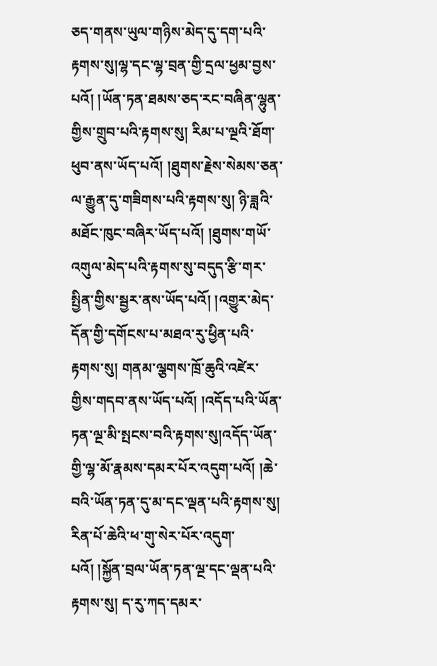ཅད་གནས་ཡུལ་གཉིས་མེད་དུ་དག་པའི་རྟགས་སུ།ལྷ་དང་ལྷ་བྲན་གྱི་དྲལ་ཕྱམ་བྱས་པའོ། །ཡོན་ཏན་ཐམས་ཅད་རང་བཞིན་ལྷུན་གྱིས་གྲུབ་པའི་རྟགས་སུ། རིམ་པ་ལྔའི་ཐོག་ཕུབ་ནས་ཡོད་པའོ། །ཐུགས་རྗེས་སེམས་ཅན་ལ་རྒྱུན་དུ་གཟིགས་པའི་རྟགས་སུ། ཉི་ཟླའི་མཐོང་ཁུང་བཞིར་ཡོད་པའོ། །ཐུགས་གཡོ་འགུལ་མེད་པའི་རྟགས་སུ་བདུད་རྩི་གར་སྤྱིན་གྱིས་སྦྱར་ནས་ཡོད་པའོ། །འགྱུར་མེད་དོན་གྱི་དགོངས་པ་མཐའ་རུ་ཕྱིན་པའི་རྟགས་སུ། གནམ་ལྕགས་ཁྲོ་ཆུའི་འཛེར་གྱིས་གདབ་ནས་ཡོད་པའོ། །འདོད་པའི་ཡོན་ཏན་ལྔ་མི་སྤངས་བའི་རྟགས་སུ།འདོད་ཡོན་གྱི་ལྷ་མོ་རྣམས་དམར་པོར་འདུག་པའོ། །ཆེ་བའི་ཡོན་ཏན་དུ་མ་དང་ལྡན་པའི་རྟགས་སུ། རིན་པོ་ཆེའི་ཕ་གུ་སེར་པོར་འདུག་པའོ། །སྐྱོན་བྲལ་ཡོན་ཏན་ལྔ་དང་ལྡན་པའི་རྟགས་སུ། ད་རུ་ཀད་དམར་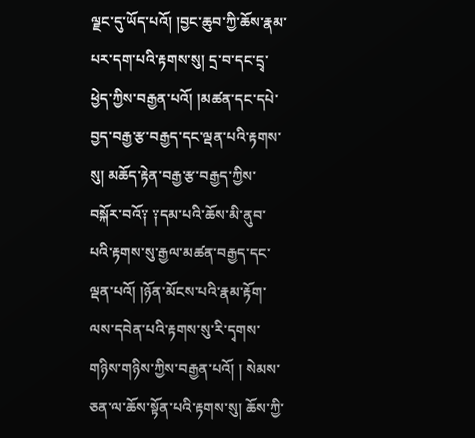ལྗང་དུ་ཡོད་པའོ། །བྱང་ཆུབ་ཀྱི་ཆོས་རྣམ་པར་དག་པའི་རྟགས་སུ། དྲ་བ་དང་དྲྭ་ཕྱེད་ཀྱིས་བརྒྱན་པའོ། །མཚན་དང་དཔེ་བྱད་བརྒྱ་རྩ་བརྒྱད་དང་ལྡན་པའི་རྟགས་སུ། མཆོད་རྟེན་བརྒྱ་རྩ་བརྒྱད་ཀྱིས་བསྐོར་བའོ༑ ༑དམ་པའི་ཆོས་མི་ནུབ་པའི་རྟགས་སུ་རྒྱལ་མཚན་བརྒྱད་དང་ལྡན་པའོ། །ཉོན་མོངས་པའི་རྣམ་རྟོག་ལས་དབེན་པའི་རྟགས་སུ་རི་དྭགས་གཉིས་གཉིས་ཀྱིས་བརྒྱན་པའོ། ། སེམས་ཅན་ལ་ཆོས་སྟོན་པའི་རྟགས་སུ། ཆོས་ཀྱི་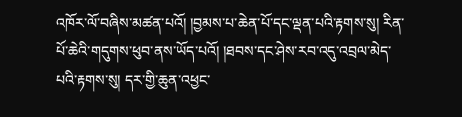འཁོར་ལོ་བཞིས་མཚན་པའོ། །བྱམས་པ་ཆེན་པོ་དང་ལྡན་པའི་རྟགས་སུ། རིན་པོ་ཆེའི་གདུགས་ཕུབ་ནས་ཡོད་པའོ། །ཐབས་དང་ཤེས་རབ་འདུ་འབྲལ་མེད་པའི་རྟགས་སུ། དར་གྱི་ཆུན་འཕྱང་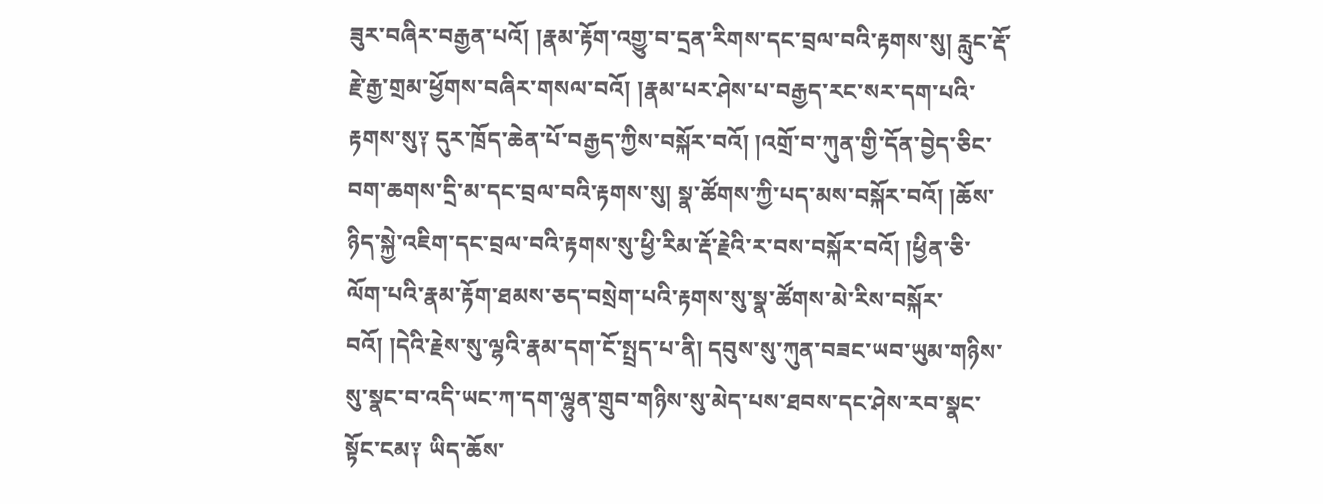ཟུར་བཞིར་བརྒྱན་པའོ། །རྣམ་རྟོག་འགྱུ་བ་དྲན་རིགས་དང་བྲལ་བའི་རྟགས་སུ། རླུང་རྡོ་རྗེ་རྒྱ་གྲམ་ཕྱོགས་བཞིར་གསལ་བའོ། །རྣམ་པར་ཤེས་པ་བརྒྱད་རང་སར་དག་པའི་རྟགས་སུ༑ དུར་ཁྲོད་ཆེན་པོ་བརྒྱད་ཀྱིས་བསྐོར་བའོ། །འགྲོ་བ་ཀུན་གྱི་དོན་བྱེད་ཅིང་བག་ཆགས་དྲི་མ་དང་བྲལ་བའི་རྟགས་སུ། སྣ་ཚོགས་ཀྱི་པད་མས་བསྐོར་བའོ། །ཆོས་ཉིད་སྐྱེ་འཇིག་དང་བྲལ་བའི་རྟགས་སུ་ཕྱི་རིམ་རྡོ་རྗེའི་ར་བས་བསྐོར་བའོ། །ཕྱིན་ཅི་ལོག་པའི་རྣམ་རྟོག་ཐམས་ཅད་བསྲེག་པའི་རྟགས་སུ་སྣ་ཚོགས་མེ་རིས་བསྐོར་བའོ། །དེའི་རྗེས་སུ་ལྷའི་རྣམ་དག་ངོ་སྤྲད་པ་ནི། དབུས་སུ་ཀུན་བཟང་ཡབ་ཡུམ་གཉིས་སུ་སྣང་བ་འདི་ཡང་ཀ་དག་ལྷུན་གྲུབ་གཉིས་སུ་མེད་པས་ཐབས་དང་ཤེས་རབ་སྣང་སྟོང་ངམ༑ ཡིད་ཆོས་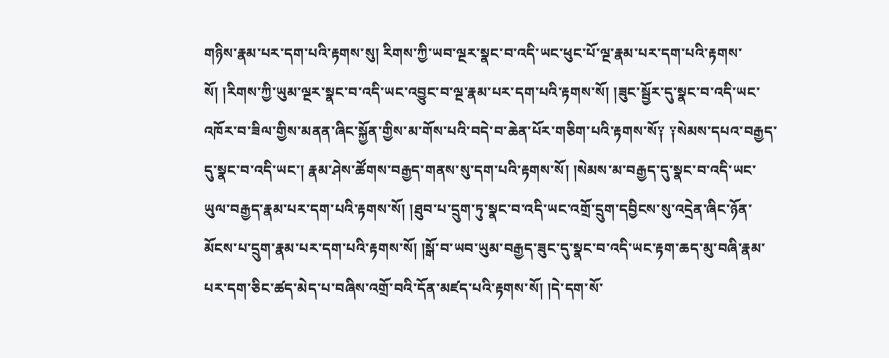གཉིས་རྣམ་པར་དག་པའི་རྟགས་སུ། རིགས་ཀྱི་ཡབ་ལྔར་སྣང་བ་འདི་ཡང་ཕུང་པོ་ལྔ་རྣམ་པར་དག་པའི་རྟགས་སོ། །རིགས་ཀྱི་ཡུམ་ལྔར་སྣང་བ་འདི་ཡང་འབྱུང་བ་ལྔ་རྣམ་པར་དག་པའི་རྟགས་སོ། །ཟུང་སྦྱོར་དུ་སྣང་བ་འདི་ཡང་འཁོར་བ་ཟིལ་གྱིས་མནན་ཞིང་སྐྱོན་གྱིས་མ་གོས་པའི་བདེ་བ་ཆེན་པོར་གཅིག་པའི་རྟགས་སོ༑ ༑སེམས་དཔའ་བརྒྱད་དུ་སྣང་བ་འདི་ཡང་། རྣམ་ཤེས་ཚོགས་བརྒྱད་གནས་སུ་དག་པའི་རྟགས་སོ། །སེམས་མ་བརྒྱད་དུ་སྣང་བ་འདི་ཡང་ཡུལ་བརྒྱད་རྣམ་པར་དག་པའི་རྟགས་སོ། །ཐུབ་པ་དྲུག་ཏུ་སྣང་བ་འདི་ཡང་འགྲོ་དྲུག་དབྱིངས་སུ་འདྲེན་ཞིང་ཉོན་མོངས་པ་དྲུག་རྣམ་པར་དག་པའི་རྟགས་སོ། །སྒོ་བ་ཡབ་ཡུམ་བརྒྱད་ཟུང་དུ་སྣང་བ་འདི་ཡང་རྟག་ཆད་མུ་བཞི་རྣམ་པར་དག་ཅིང་ཚད་མེད་པ་བཞིས་འགྲོ་བའི་དོན་མཛད་པའི་རྟགས་སོ། །དེ་དག་སོ་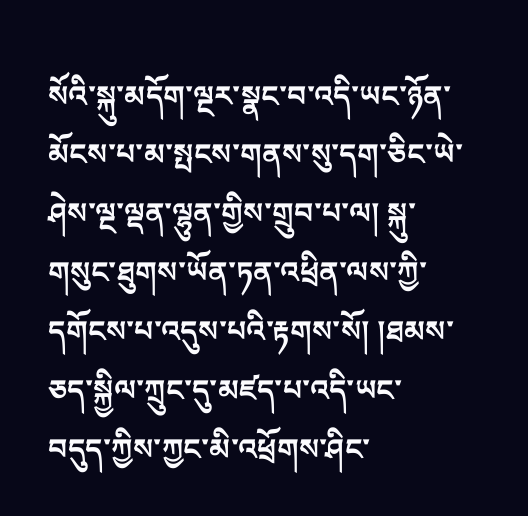སོའི་སྐུ་མདོག་ལྔར་སྣང་བ་འདི་ཡང་ཉོན་མོངས་པ་མ་སྤངས་གནས་སུ་དག་ཅིང་ཡེ་ཤེས་ལྔ་ལྡན་ལྷུན་གྱིས་གྲུབ་པ་ལ། སྐུ་གསུང་ཐུགས་ཡོན་ཏན་འཕྲིན་ལས་ཀྱི་དགོངས་པ་འདུས་པའི་རྟགས་སོ། །ཐམས་ཅད་སྐྱིལ་ཀྲུང་དུ་མཛད་པ་འདི་ཡང་བདུད་ཀྱིས་ཀྱང་མི་འཕྲོགས་ཤིང་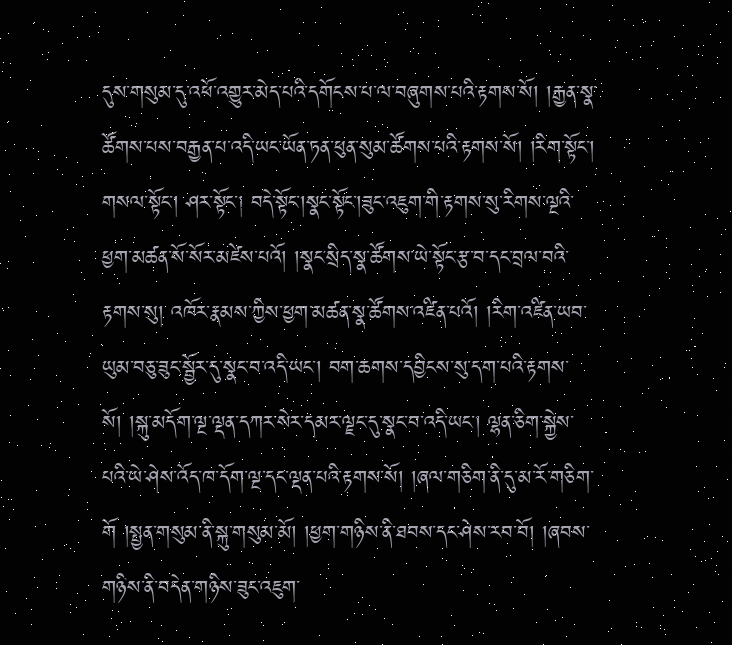དུས་གསུམ་དུ་འཕོ་འགྱུར་མེད་པའི་དགོངས་པ་ལ་བཞུགས་པའི་རྟགས་སོ། །རྒྱན་སྣ་ཚོགས་པས་བརྒྱན་པ་འདི་ཡང་ཡོན་ཏན་ཕུན་སུམ་ཚོགས་པའི་རྟགས་སོ། །རིག་སྟོང་། གསལ་སྟོང་། ཤར་སྟོང་། བདེ་སྟོང་།སྣང་སྟོང་།ཟུང་འཇུག་གི་རྟགས་སུ་རིགས་ལྔའི་ཕྱག་མཚན་སོ་སོར་མཛེས་པའོ། །སྣང་སྲིད་སྣ་ཚོགས་ཡེ་སྟོང་རྩ་བ་དང་བྲལ་བའི་རྟགས་སུ། འཁོར་རྣམས་ཀྱིས་ཕྱག་མཚན་སྣ་ཚོགས་འཛིན་པའོ། །རིག་འཛིན་ཡབ་ཡུམ་བཅུ་ཟུང་སྦྱོར་དུ་སྣང་བ་འདི་ཡང་། བག་ཆགས་དབྱིངས་སུ་དག་པའི་རྟགས་སོ། །སྐུ་མདོག་ལྔ་ལྡན་དཀར་སེར་དམར་ལྗང་དུ་སྣང་བ་འདི་ཡང་། ལྷན་ཅིག་སྐྱེས་པའི་ཡེ་ཤེས་འོད་ཁ་དོག་ལྔ་དང་ལྡན་པའི་རྟགས་སོ། །ཞལ་གཅིག་ནི་དུ་མ་རོ་གཅིག་གོ །སྤྱན་གསུམ་ནི་སྐུ་གསུམ་མོ། །ཕྱག་གཉིས་ནི་ཐབས་དང་ཤེས་རབ་བོ། །ཞབས་གཉིས་ནི་བདེན་གཉིས་ཟུང་འཇུག་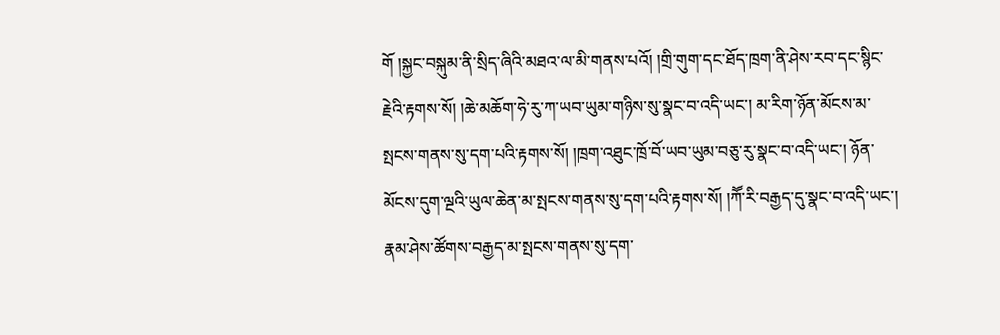གོ །སྐྱང་བསྐུམ་ནི་སྲིད་ཞིའི་མཐའ་ལ་མི་གནས་པའོ། །གྲི་གུག་དང་ཐོད་ཁྲག་ནི་ཤེས་རབ་དང་སྙིང་རྗེའི་རྟགས་སོ། །ཆེ་མཆོག་ཧེ་རུ་ཀ་ཡབ་ཡུམ་གཉིས་སུ་སྣང་བ་འདི་ཡང་། མ་རིག་ཉོན་མོངས་མ་སྤངས་གནས་སུ་དག་པའི་རྟགས་སོ། །ཁྲག་འཐུང་ཁྲོ་བོ་ཡབ་ཡུམ་བཅུ་རུ་སྣང་བ་འདི་ཡང་། ཉོན་མོངས་དུག་ལྔའི་ཡུལ་ཆེན་མ་སྤངས་གནས་སུ་དག་པའི་རྟགས་སོ། །ཀཽ་རི་བརྒྱད་དུ་སྣང་བ་འདི་ཡང་། རྣམ་ཤེས་ཚོགས་བརྒྱད་མ་སྤངས་གནས་སུ་དག་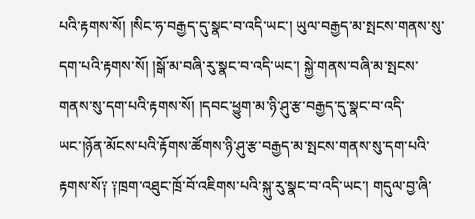པའི་རྟགས་སོ། །སིང་ཧ་བརྒྱད་དུ་སྣང་བ་འདི་ཡང་། ཡུལ་བརྒྱད་མ་སྤངས་གནས་སུ་དག་པའི་རྟགས་སོ། །སྒོ་མ་བཞི་རུ་སྣང་བ་འདི་ཡང་། སྐྱེ་གནས་བཞི་མ་སྤངས་གནས་སུ་དག་པའི་རྟགས་སོ། །དབང་ཕྱུག་མ་ཉི་ཤུ་རྩ་བརྒྱད་དུ་སྣང་བ་འདི་ཡང་།ཉོན་མོངས་པའི་རྟོགས་ཚོགས་ཉི་ཤུ་རྩ་བརྒྱད་མ་སྤངས་གནས་སུ་དག་པའི་རྟགས་སོ༑ ༑ཁྲག་འཐུང་ཁྲོ་བོ་འཇིགས་པའི་སྐུ་རུ་སྣང་བ་འདི་ཡང་། གདུལ་བྱ་ཞི་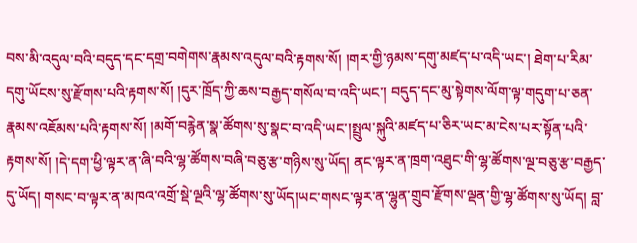བས་མི་འདུལ་བའི་བདུད་དང་དགྲ་བགེགས་རྣམས་འདུལ་བའི་རྟགས་སོ། །གར་གྱི་ཉམས་དགུ་མཛད་པ་འདི་ཡང་། ཐེག་པ་རིམ་དགུ་ཡོངས་སུ་རྫོགས་པའི་རྟགས་སོ། །དུར་ཁྲོད་ཀྱི་ཆས་བརྒྱད་གསོལ་བ་འདི་ཡང་། བདུད་དང་མུ་སྟེགས་ལོག་ལྟ་གདུག་པ་ཅན་རྣམས་འཇོམས་པའི་རྟགས་སོ། །མགོ་བརྙེན་སྣ་ཚོགས་སུ་སྣང་བ་འདི་ཡང་།སྤྲུལ་སྐུའི་མཛད་པ་ཅིར་ཡང་མ་ངེས་པར་སྟོན་པའི་རྟགས་སོ། །དེ་དག་ཕྱི་ལྟར་ན་ཞི་བའི་ལྷ་ཚོགས་བཞི་བཅུ་རྩ་གཉིས་སུ་ཡོད། ནང་ལྟར་ན་ཁྲག་འཐུང་གི་ལྷ་ཚོགས་ལྔ་བཅུ་རྩ་བརྒྱད་དུ་ཡོད། གསང་བ་ལྟར་ན་མཁའ་འགྲོ་སྡེ་ལྔའི་ལྷ་ཚོགས་སུ་ཡོད།ཡང་གསང་ལྟར་ན་ལྷུན་གྲུབ་རྫོགས་ལྡན་གྱི་ལྷ་ཚོགས་སུ་ཡོད། བླ་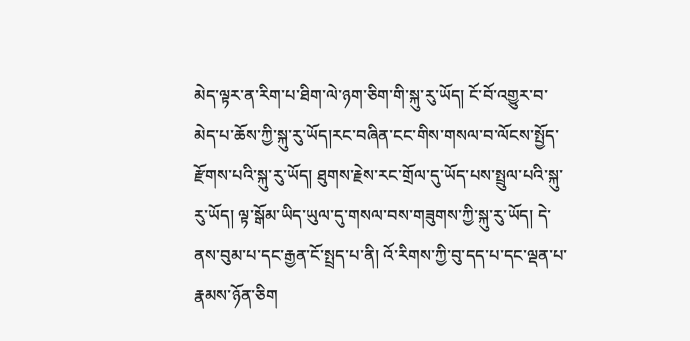མེད་ལྟར་ན་རིག་པ་ཐིག་ལེ་ཉག་ཅིག་གི་སྐུ་རུ་ཡོད། ངོ་བོ་འགྱུར་བ་མེད་པ་ཆོས་ཀྱི་སྐུ་རུ་ཡོད།རང་བཞིན་ངང་གིས་གསལ་བ་ལོངས་སྤྱོད་རྫོགས་པའི་སྐུ་རུ་ཡོད། ཐུགས་རྗེས་རང་གྲོལ་དུ་ཡོད་པས་སྤྲུལ་པའི་སྐུ་རུ་ཡོད། ལྟ་སྒོམ་ཡིད་ཡུལ་དུ་གསལ་བས་གཟུགས་ཀྱི་སྐུ་རུ་ཡོད། དེ་ནས་བུམ་པ་དང་རྒྱན་ངོ་སྤྲད་པ་ནི། འོ་རིགས་ཀྱི་བུ་དད་པ་དང་ལྡན་པ་རྣམས་ཉོན་ཅིག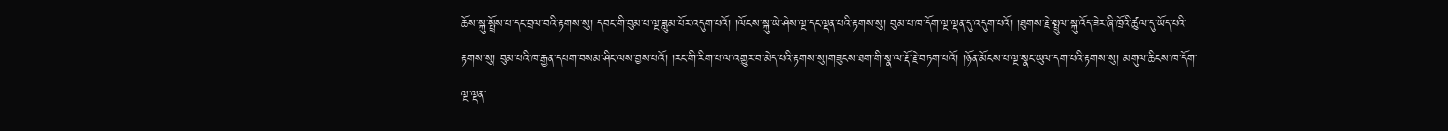ཆོས་སྐུ་སྤྲོས་པ་དང་བྲལ་བའི་རྟགས་སུ། དབང་གི་བུམ་པ་ལྔ་ཟླུམ་པོར་འདུག་པའོ། །ལོངས་སྐུ་ཡེ་ཤེས་ལྔ་དང་ལྡན་པའི་རྟགས་སུ། བུམ་པ་ཁ་དོག་ལྔ་ལྡན་དུ་འདུག་པའོ། །ཐུགས་རྗེ་སྤྲུལ་སྐུ་འོད་ཟེར་ཞི་ཁྲོའི་ཚུལ་དུ་ཡོད་པའི་རྟགས་སུ། བུམ་པའི་ཁ་རྒྱན་དཔག་བསམ་ཤིང་ལས་བྱས་པའོ། །རང་གི་རིག་པ་ལ་འགྱུར་བ་མེད་པའི་རྟགས་སུ།གཟུངས་ཐག་གི་སྣ་ལ་རྡོ་རྗེ་བཏག་པའོ། །ཉོན་མོངས་པ་ལྔ་སྣང་ཡུལ་དག་པའི་རྟགས་སུ། མགུལ་ཆིངས་ཁ་དོག་ལྔ་ལྡན་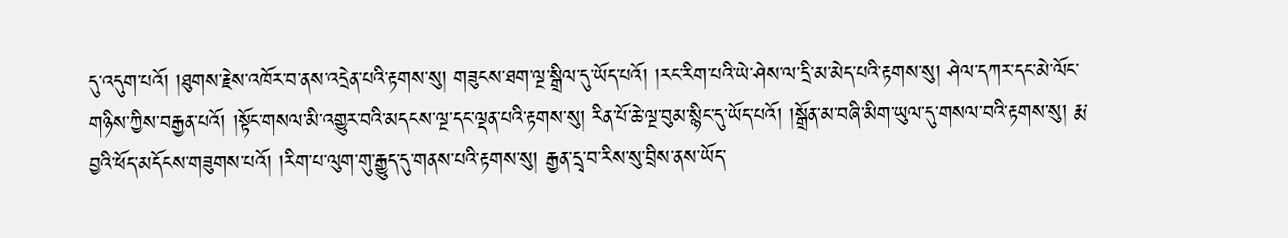དུ་འདུག་པའོ། །ཐུགས་རྗེས་འཁོར་བ་ནས་འདྲེན་པའི་རྟགས་སུ། གཟུངས་ཐག་ལྔ་སྒྲིལ་དུ་ཡོད་པའོ། །རང་རིག་པའི་ཡེ་ཤེས་ལ་དྲི་མ་མེད་པའི་རྟགས་སུ། ཤེལ་དཀར་དང་མེ་ལོང་གཉིས་ཀྱིས་བརྒྱན་པའོ། །སྟོང་གསལ་མི་འགྱུར་བའི་མདངས་ལྔ་དང་ལྡན་པའི་རྟགས་སུ། རིན་པོ་ཆེ་ལྔ་བུམ་སྙིང་དུ་ཡོད་པའོ། །སྒྲོན་མ་བཞི་མིག་ཡུལ་དུ་གསལ་བའི་རྟགས་སུ། རྨ་བྱའི་ཕོད་མདོངས་གཟུགས་པའོ། །རིག་པ་ལུག་གུ་རྒྱུད་དུ་གནས་པའི་རྟགས་སུ། རྒྱན་དྲྭ་བ་རིས་སུ་བྲིས་ནས་ཡོད་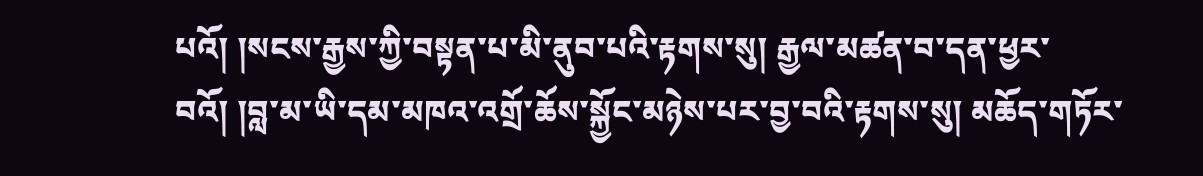པའོ། །སངས་རྒྱས་ཀྱི་བསྟན་པ་མི་ནུབ་པའི་རྟགས་སུ། རྒྱལ་མཚན་བ་དན་ཕྱར་བའོ། །བླ་མ་ཡི་དམ་མཁའ་འགྲོ་ཆོས་སྐྱོང་མཉེས་པར་བྱ་བའི་རྟགས་སུ། མཆོད་གཏོར་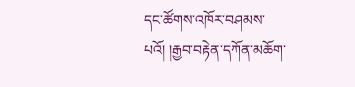དང་ཚོགས་འཁོར་བཤམས་པའོ། །རྒྱབ་བརྟེན་དཀོན་མཆོག་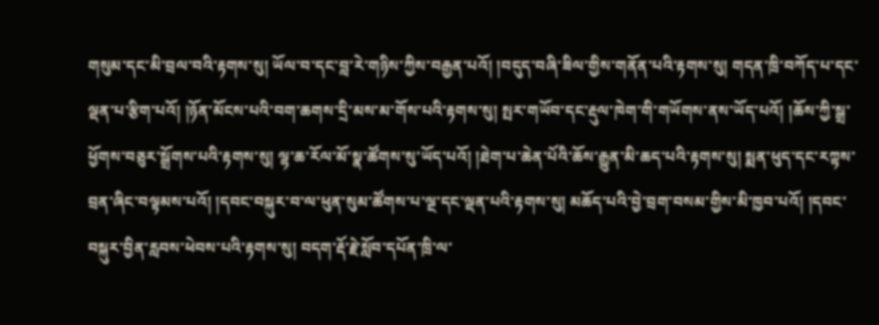གསུམ་དང་མི་བྲལ་བའི་རྟགས་སུ། ཡོལ་བ་དང་བླ་རེ་གཉིས་ཀྱིས་བརྒྱན་པའོ། །བདུད་བཞི་ཟིལ་གྱིས་གནོན་པའི་རྟགས་སུ། གདན་ཁྲི་བཀོད་པ་དང་ལྡན་པ་རྩིག་པའོ། །ཉོན་མོངས་པའི་བག་ཆགས་དྲི་མས་མ་གོས་པའི་རྟགས་སུ། སྤར་གཡོབ་དང་རྡུལ་ཁེག་གི་གཡོགས་ནས་ཡོད་པའོ། །ཆོས་ཀྱི་སྒྲ་ཕྱོགས་བཅུར་སྒྲོགས་པའི་རྟགས་སུ། ལྷ་ཆ་རོལ་མོ་སྣ་ཚོགས་སུ་ཡོད་པའོ། །ཐེག་པ་ཆེན་པོའི་ཆོས་རྒྱུན་མི་ཆད་པའི་རྟགས་སུ། སྨན་ཕུད་དང་རཀྟས་བྲན་ཞིང་བལྟམས་པའོ། །དབང་བསྐུར་བ་ལ་ཕུན་སུམ་ཚོགས་པ་ལྔ་དང་ལྡན་པའི་རྟགས་སུ། མཆོད་པའི་བྱེ་བྲག་བསམ་གྱིས་མི་ཁྱབ་པའོ། །དབང་བསྐུར་བྱིན་རླབས་ཕེབས་པའི་རྟགས་སུ། བདག་རྡོ་རྗེ་སློབ་དཔོན་ཁྲི་ལ་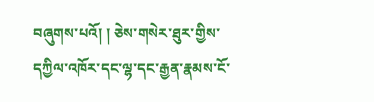བཞུགས་པའོ། ། ཅེས་གསེར་ཐུར་གྱིས་དཀྱིལ་འཁོར་དང་ལྷ་དང་རྒྱན་རྣམས་ངོ་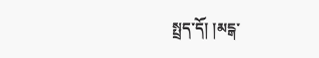སྤྲད་དོ། །མངྒ་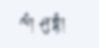ལཾ། ཤུ་བྷཾ།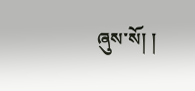ཞུས་སོ། །